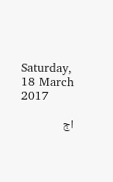Saturday, 18 March 2017

اڄ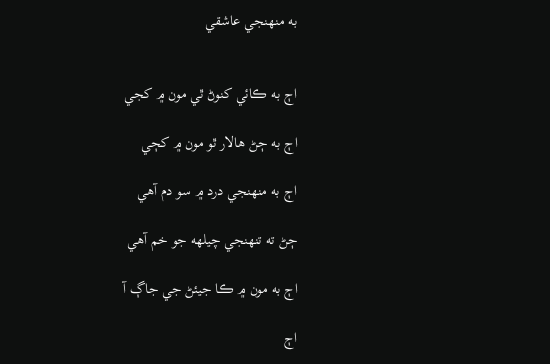به منهنجي عاشقي


اڄ به ڪائي کنوڻ ٿي مون ۾ کجي

اڄ به ڄڻ هالار ٿو مون ۾ کڄي

اڄ به منهنجي درد ۾ سو دم آهي

ڄڻ ته تنهنجي چيلهه جو خم آهي

اڄ به مون ۾ ڪا جيئڻ جي جاڳ آ

اڄ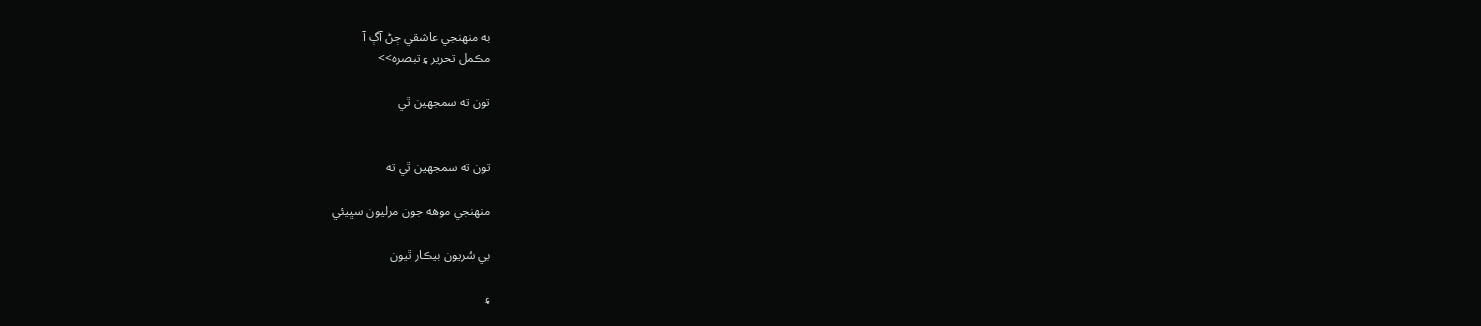به منهنجي عاشقي ڄڻ آڳ آ
مڪمل تحرير ۽ تبصره>>

تون ته سمجهين ٿي


تون ته سمجهين ٿي ته

منهنجي موهه جون مرليون سڀيئي

بي سُريون بيڪار ٿيون

۽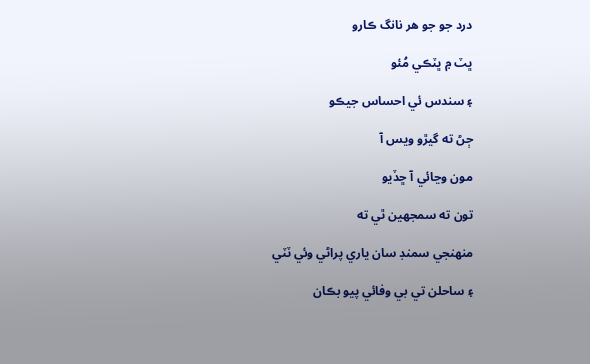درد جو جو هر نانگ ڪارو

ڀٽ ۾ ڀٽڪي مُئو

۽ سندس ئي احساس جيڪو

ڄڻ ته گيڙو ويس آ

مون وڃائي آ ڇڏيو

تون ته سمجهين ٿي ته

منهنجي سمنڊ سان ياري پراڻي وئي ٽٽي

۽ ساحلن تي بي وفائي پيو بڪان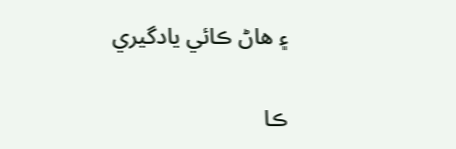۽ هاڻ ڪائي يادگيري

ڪا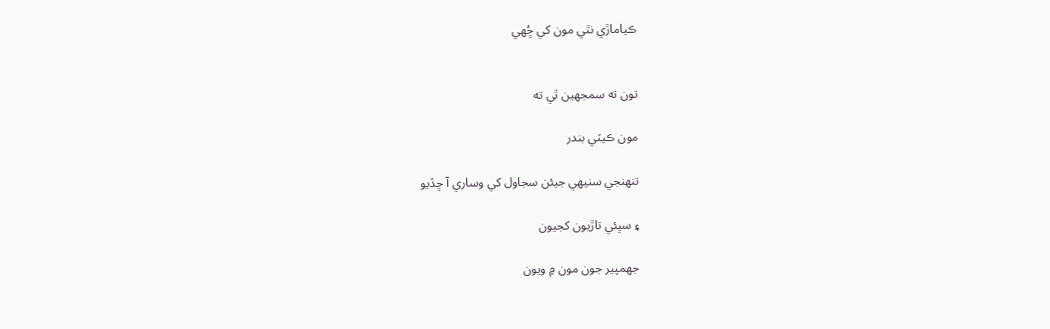ڪياماڙي نٿي مون کي ڇُهي


تون ته سمجهين ٿي ته

مون ڪيٽي بندر

تنهنجي سنيهي جيئن سجاول کي وساري آ ڇڏيو

۽ سڀئي تاڙيون کجيون

جهمپير جون مون ۾ ويون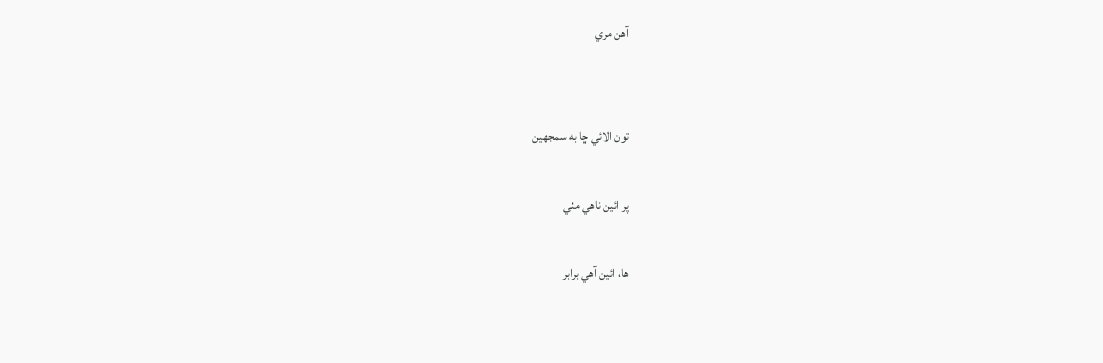آهن مري


تون الائي ڇا به سمجهين

پر ائين ناهي مٺي

ها، ائين آهي برابر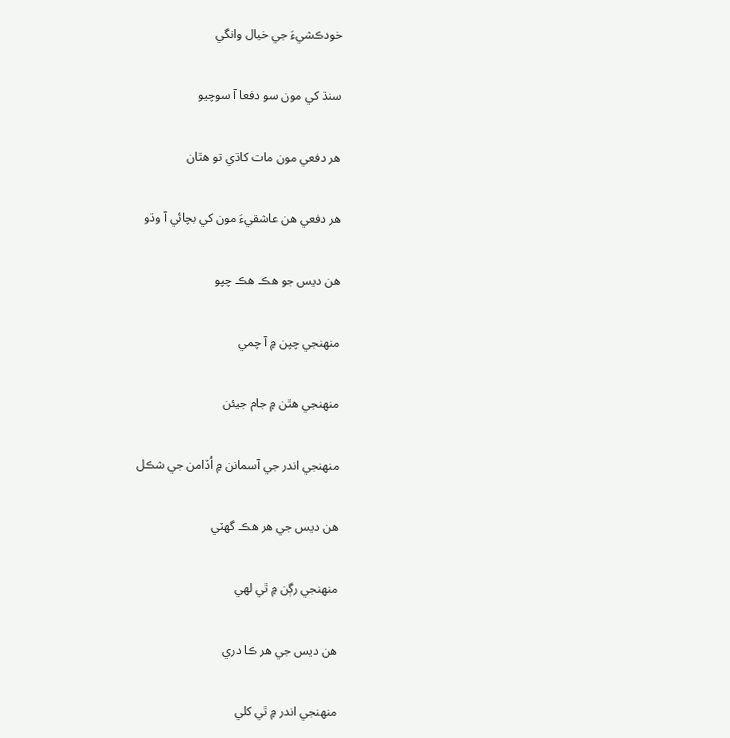خودڪشيءَ جي خيال وانگي

سنڌ کي مون سو دفعا آ سوچيو

هر دفعي مون مات کاڌي تو هٿان

هر دفعي هن عاشقيءَ مون کي بچائي آ وڌو

هن ديس جو هڪ هڪ چپو

منهنجي چپن ۾ آ چمي

منهنجي هٿن ۾ جام جيئن

منهنجي اندر جي آسمانن ۾ اُڏامن جي شڪل

هن ديس جي هر هڪ گھٽي

منهنجي رڳن ۾ ٿي لهي

هن ديس جي هر ڪا دري

منهنجي اندر ۾ ٿي کلي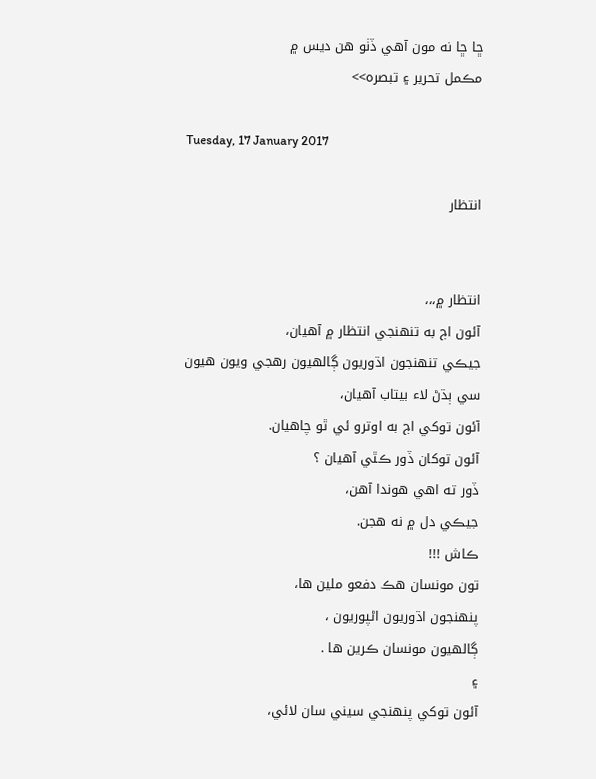ڇا ڇا نه مون آهي ڏٺو هن ديس ۾
مڪمل تحرير ۽ تبصره>>

Tuesday, 17 January 2017

انتظار


انتظار ۾،،،
آئون اڄ به تنهنجي انتظار ۾ آهيان،
جيڪي تنهنجون اڌوريون ڳالهيون رهجي ويون هيون
سي ٻڌڻ لاء بيتاب آهيان،
آئون توکي اڄ به اوترو ئي ٿو چاهيان.
آئون توکان ڏور ڪٿي آهيان ؟
ڏور ته اهي هوندا آهن،
جيڪي دل ۾ نه هجن.
ڪاش !!!
تون مونسان هڪ دفعو ملين ها،
پنهنجون اڌوريون اڻپوريون ،
ڳالهيون مونسان ڪرين ها .
۽
آئون توکي پنهنجي سيني سان لائي،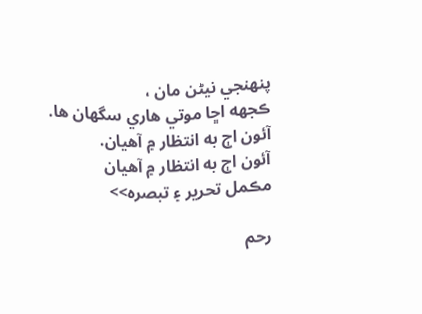پنهنجي نيڻن مان ،
ڪجهه اڇا موتي هاري سگهان ها.
آئون اڄ به انتظار ۾ آهيان.
آئون اڄ به انتظار ۾ آهيان
مڪمل تحرير ۽ تبصره>>

رحم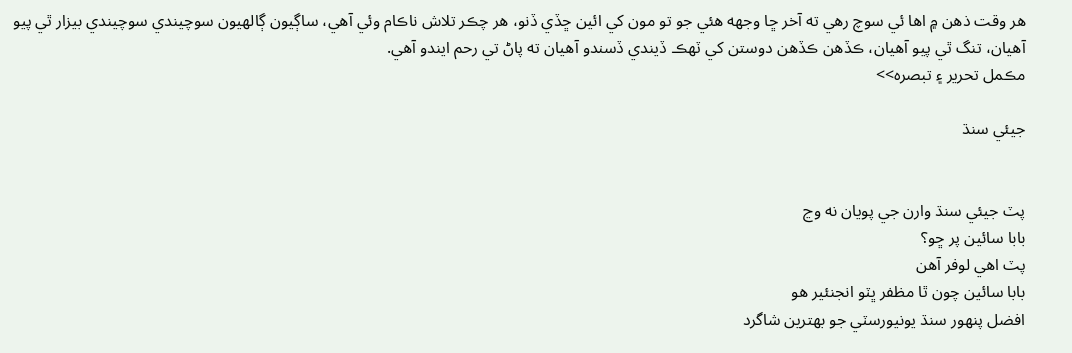هر وقت ذهن ۾ اها ئي سوچ رهي ته آخر ڇا وجهه هئي جو تو مون کي ائين ڇڏي ڏنو، هر چڪر تلاش ناڪام وئي آهي، ساڳيون ڳالهيون سوچيندي سوچيندي بيزار ٿي پيو آهيان، تنگ ٿي پيو آهيان، ڪڏهن ڪڏهن دوستن کي ٽهڪ ڏيندي ڏسندو آهيان ته پاڻ تي رحم ايندو آهي.
مڪمل تحرير ۽ تبصره>>

جيئي سنڌ


پٽ جيئي سنڌ وارن جي پويان نه وڃ
بابا سائين پر ڇو؟
پٽ اهي لوفر آهن
بابا سائين چون ٿا مظفر ڀٽو انجنئير هو
افضل پنهور سنڌ يونيورسٽي جو بهترين شاگرد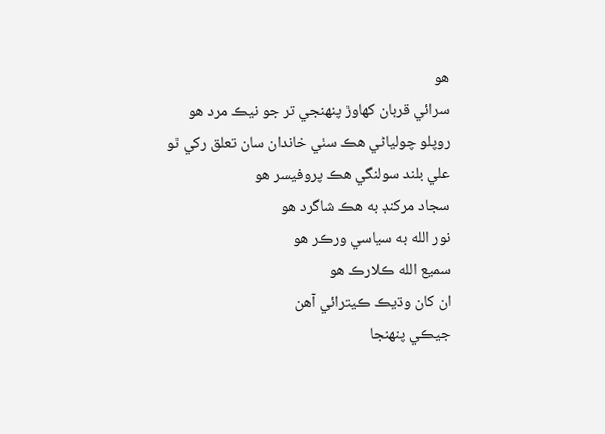هو
سرائي قربان کهاوڙ پنهنجي تر جو نيڪ مرد هو
روپلو چولياڻي هڪ سٺي خاندان سان تعلق رکي ٿو
علي بلند سولنگي هڪ پروفيسر هو
سجاد مرکنڊ به هڪ شاگرد هو
نور الله به سياسي ورڪر هو
سميع الله ڪلارڪ هو
ان کان وڌيڪ ڪيترائي آهن
جيڪي پنهنجا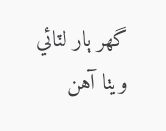گھر ٻار لٽائي ويٺا آهن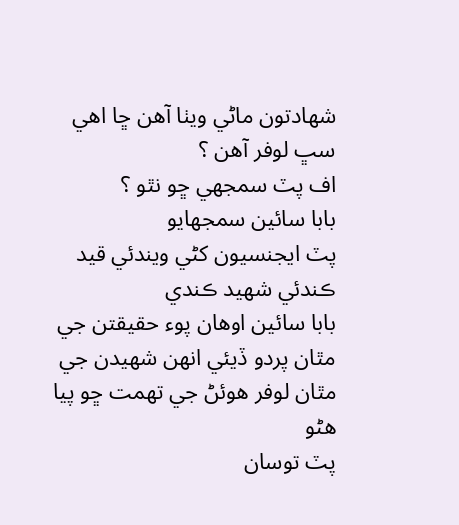شهادتون ماڻي ويٺا آهن ڇا اهي سڀ لوفر آهن ؟
اف پٽ سمجھي ڇو نٿو ؟
بابا سائين سمجھايو
پٽ ايجنسيون کڻي ويندئي قيد ڪندئي شهيد ڪندي
بابا سائين اوهان پوء حقيقتن جي مٿان پردو ڏيئي انهن شهيدن جي مٿان لوفر هوئڻ جي تهمت ڇو پيا هڻو
پٽ توسان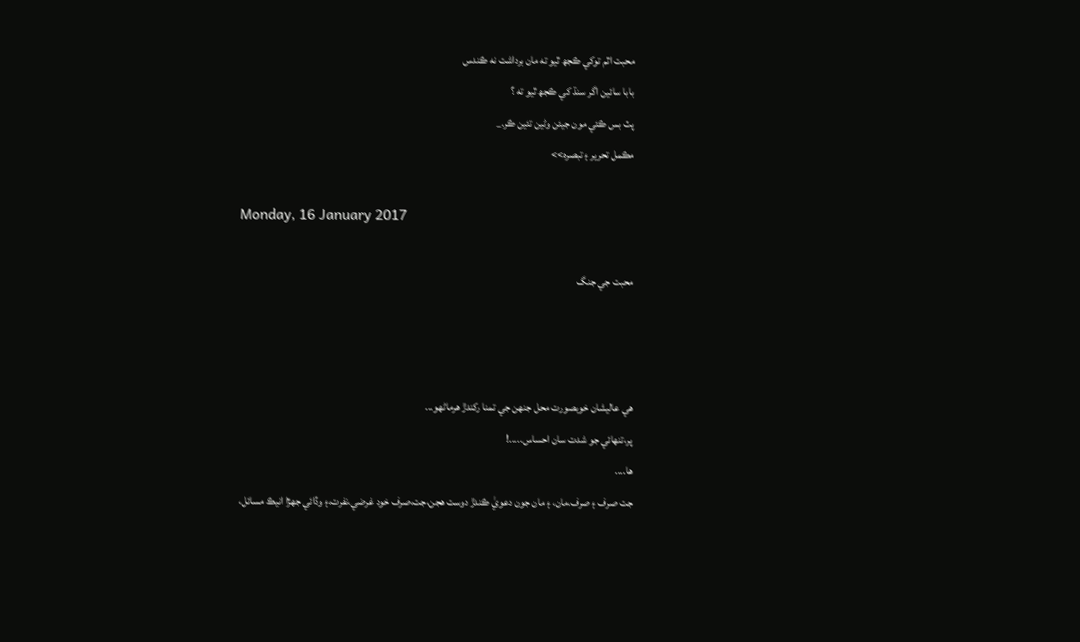محبت اٿم توکي ڪجھ ٿيو ته مان برداشت نه ڪندس
بابا سائين اگر سنڌ کي ڪجھ ٿيو ته ؟
پٽ بس ڪئي مون جيئن وڻين تئين ڪر._
مڪمل تحرير ۽ تبصره>>

Monday, 16 January 2017

محبت جي جنگ



هي عاليشان خوبصورت محل جنهن جي تمنا رکندڙ هرماڻهو...
پر،تنهائي جو شدت سان احساس.....!
ها....
جت صرف ۽ صرف،مان، ۽ مان جون دعويٰ ڪندڙ دوست هجن،جت،صرف خود غرضي،نفرت،۽ وڏائي جهڙا انيڪ مسائل،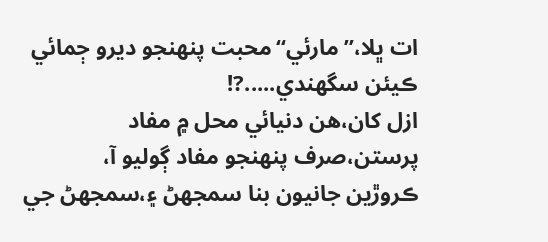ات ڀلا،”مارئي“محبت پنهنجو ديرو ڄمائي ڪيئن سگهندي.....?!
ازل کان،هن دنيائي محل ۾ مفاد پرستن،صرف پنهنجو مفاد ڳوليو آ،
ڪروڙين جانيون بنا سمجهڻ ۽،سمجهڻ جي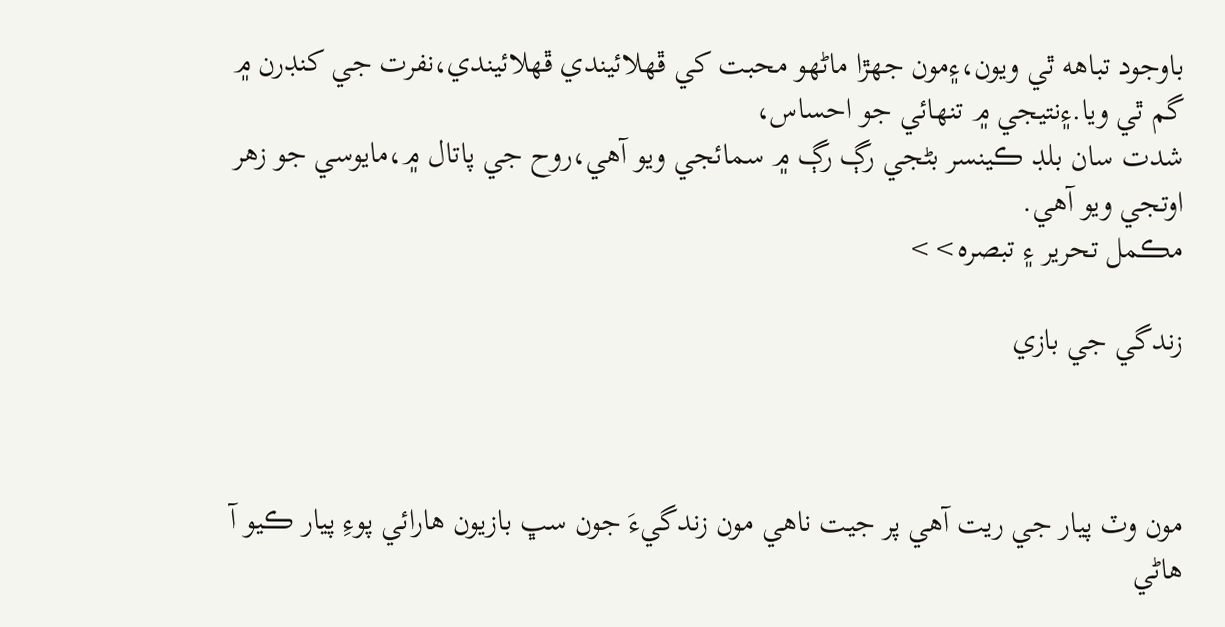باوجود تباهه ٿي ويون،۽مون جهڙا ماڻهو محبت کي ڦهلائيندي ڦهلائيندي،نفرت جي کنڊرن ۾ گم ٿي ويا.۽نتيجي ۾ تنهائي جو احساس،
شدت سان بلڊ ڪينسر بڻجي رڳ رڳ ۾ سمائجي ويو آهي،روح جي پاتال ۾،مايوسي جو زهر اوتجي ويو آهي.
مڪمل تحرير ۽ تبصره>>

زندگي جي بازي



مون وٽ پيار جي ريت آهي پر جيت ناهي مون زندگيءَ جون سڀ بازيون هارائي پوءِ پيار ڪيو آ هاڻي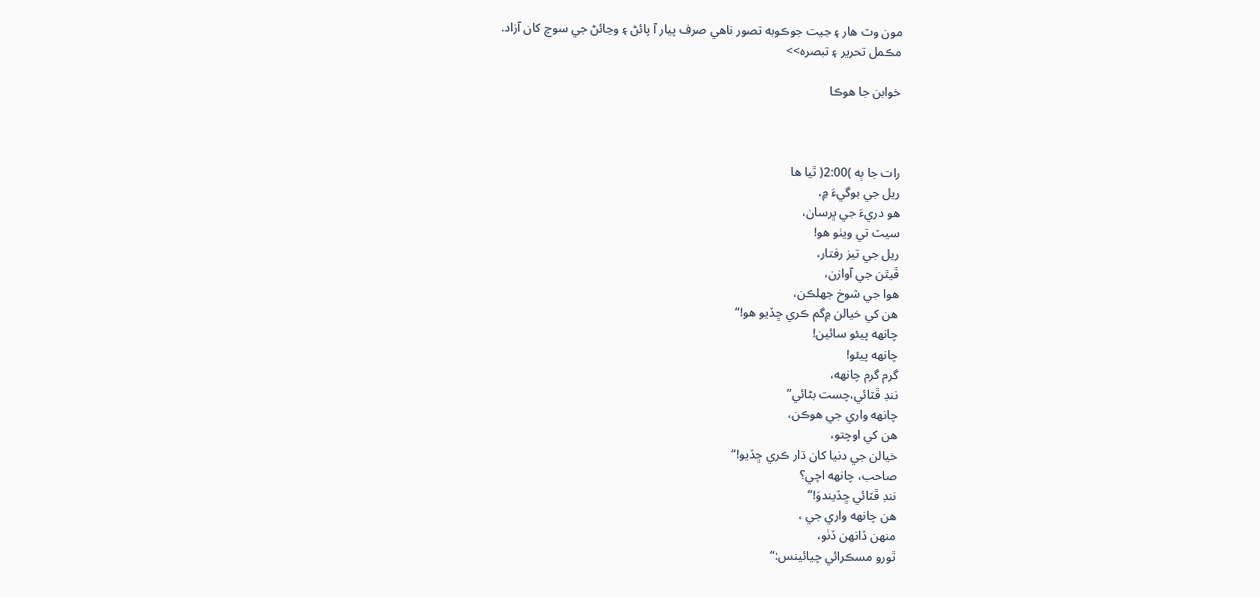مون وٽ هار ۽ جيت جوڪوبه تصور ناهي صرف پيار آ پائڻ ۽ وڃائڻ جي سوچ کان آزاد.
مڪمل تحرير ۽ تبصره>>

خوابن جا هوڪا



رات جا ٻه )2:00( ٿيا ها
ريل جي بوگيءَ ۾،
هو دريءَ جي ڀرسان،
سيٽ تي ويٺو هو!
ريل جي تيز رفتار،
ڦيٿن جي آوازن،
هوا جي شوخ جهلڪن،
هن کي خيالن ۾گم ڪري ڇڏيو هو!“
چانهه پيئو سائين!
چانهه پيئو!
گرم گرم چانهه،
ننڊ ڦٽائي،چست بڻائي”
چانهه واري جي هوڪن،
هن کي اوچتو،
خيالن جي دنيا کان ڌار ڪري ڇڏيو!“
صاحب، چانهه اچي؟
ننڊ ڦٽائي ڇڏيندوَ!”
هن چانهه واري جي ،
منهن ڏانهن ڏٺو،
ٿورو مسڪرائي چيائينس:“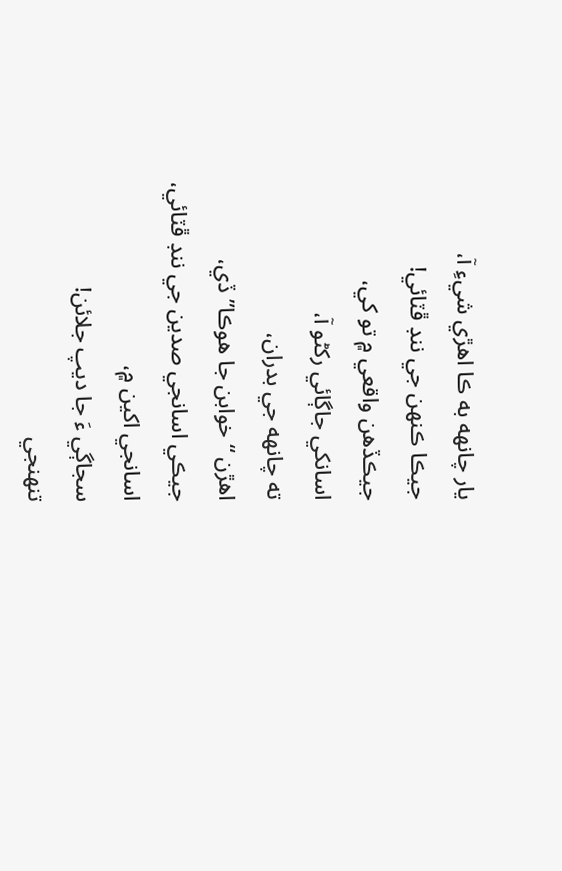يار چانهه به ڪا اهڙي شيءِ آ،
جيڪا ڪنهن جي ننڊ ڦٽائي!
جيڪڏهن واقعي ۾ تو کي،
اسانکي جاڳائي رکڻو آ،
ته چانهه جي بدران،
اهڙن “خوابن جا ھوڪا” ڏي،
جيڪي اسانجي صدين جي ننڊ ڦٽائي،
اسانجي اکين ۾،
سجاڳي ءَ جا ديپ جلائن!
تنهنجي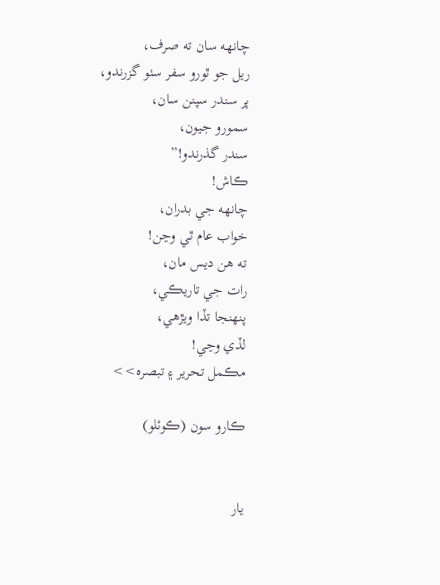چانهه سان ته صرف،
ريل جو ٿورو سفر سٺو گزرندو،
پر سندر سپنن سان،
سمورو جيون،
سندر گذرندو!”
ڪاش!
چانهه جي بدران،
خواب عام ٿي وڃن!
ته هن ديس مان،
رات جي تاريڪي،
پنهنجا تڏا ويڙهي،
لڏي وڃي!
مڪمل تحرير ۽ تبصره>>

ڪارو سون (ڪوئلو)


يار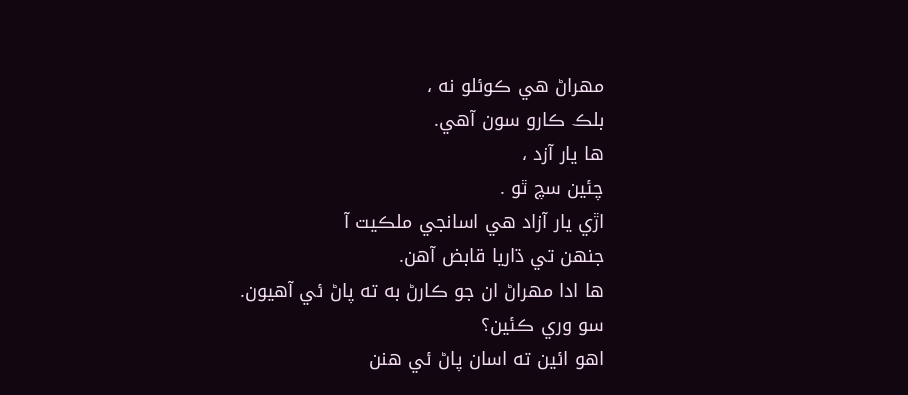مهراڻ هي ڪوئلو نه ،
بلڪ ڪارو سون آهي.
ها يار آزد ،
چئين سچ ٿو .
اڙي يار آزاد هي اسانجي ملڪيت آ
جنهن تي ڌاريا قابض آهن.
ها ادا مهراڻ ان جو ڪارڻ به ته پاڻ ئي آهيون.
سو وري ڪئين؟
اهو ائين ته اسان پاڻ ئي هنن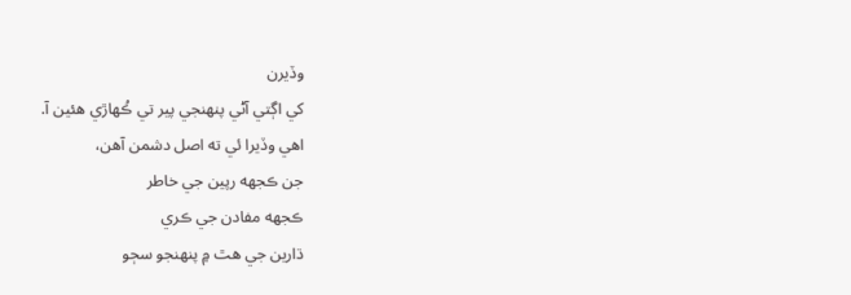وڏيرن
کي اڳتي آڻي پنهنجي پير تي ڪُهاڙي هئين آ.
اهي وڏيرا ئي ته اصل دشمن آهن،
جن ڪجهه رپين جي خاطر
ڪجهه مفادن جي ڪري
ڌارين جي هٿ ۾ پنهنجو سڄو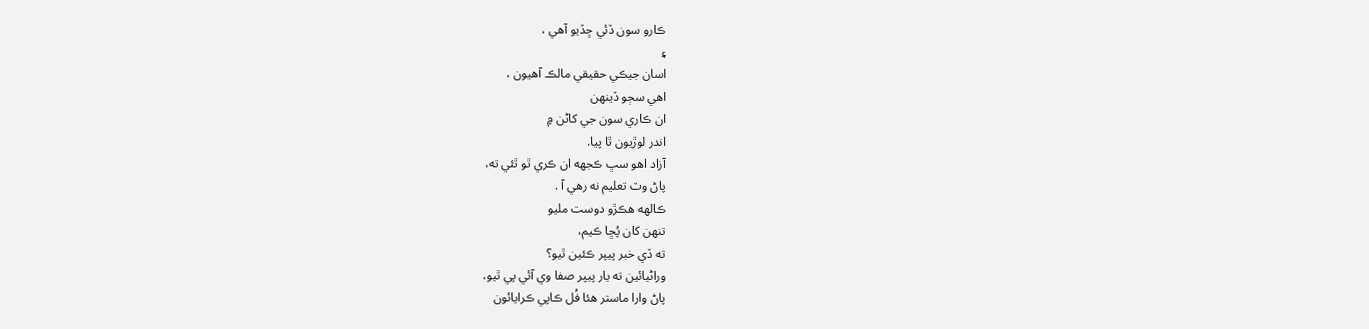ڪارو سون ڏئي ڇڏيو آهي ،
۽
اسان جيڪي حقيقي مالڪ آهيون ،
اهي سڄو ڏينهن
ان ڪاري سون جي کاڻن ۾
اندر لوڙيون ٿا پيا.
آزاد اهو سڀ ڪجهه ان ڪري ٿو ٿئي ته،
پاڻ وٽ تعليم نه رهي آ .
ڪالهه هڪڙو دوست مليو
تنهن کان پُڇا ڪيم،
ته ڏي خبر پيپر ڪئين ٿيو؟
وراڻيائين ته يار پيپر صفا وي آئي پي ٿيو،
پاڻ وارا ماستر هئا فُل ڪاپي ڪرايائون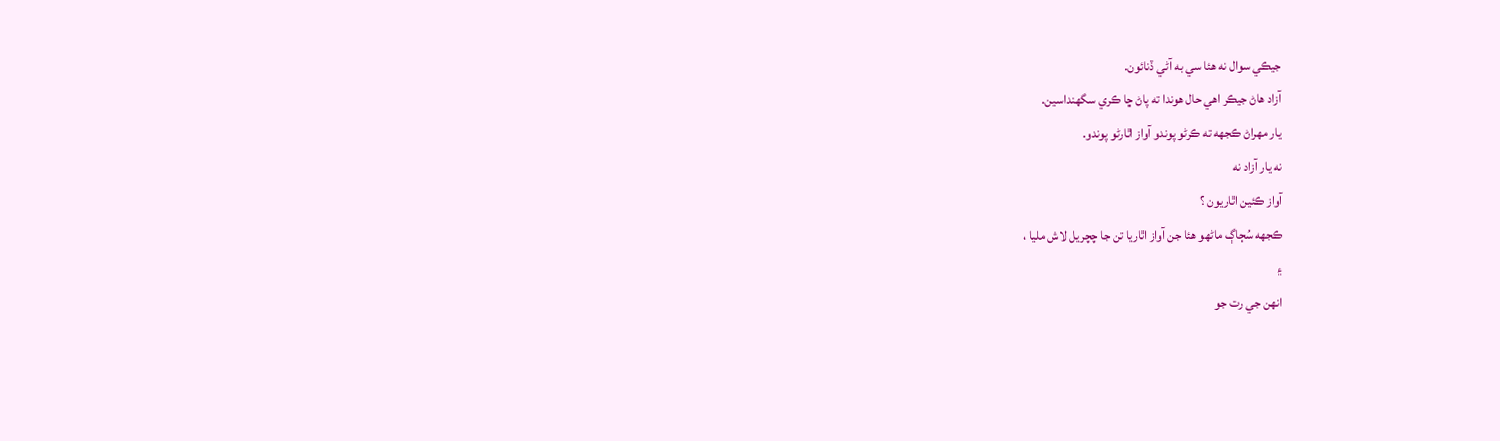جيڪي سوال نه هئا سي به آڻي ڏنائون.
آزاد هاڻ جيڪر اهي حال هوندا ته پاڻ ڇا ڪري سگهنداسين.
يار مهراڻ ڪجهه ته ڪرڻو پوندو آواز اٿارڻو پوندو.
نه يار آزاد نه
آواز ڪئين اٿاريون ؟
ڪجهه سُڄاڳ ماڻهو هئا جن آواز اٿاريا تن جا چچريل لاش مليا ،
۽
انهن جي رت جو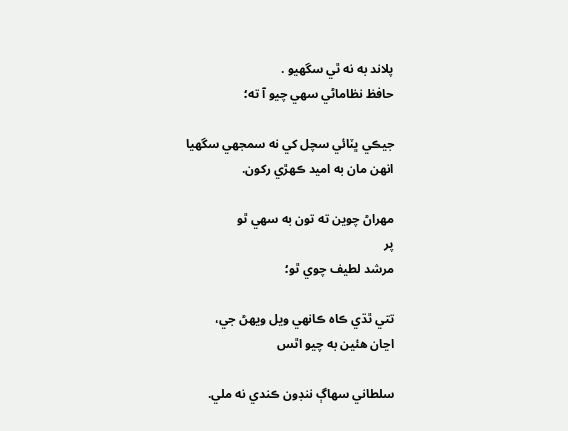پلاند به نه ٿي سگهيو .
حافظ نظاماڻي سهي چيو آ ته؛

جيڪي ڀٽائي سچل کي نه سمجهي سگهيا
انهن مان به اميد ڪهڙي رکون.

مهراڻ چوين ته تون به سهي ٿو
پر
مرشد لطيف چوي ٿو؛

تتي ٿڌي ڪاه ڪانهي ويل ويهڻ جي،
اڃان هئين به چيو اٿس

سلطاني سهاڳ ننڊون ڪندي نه ملي.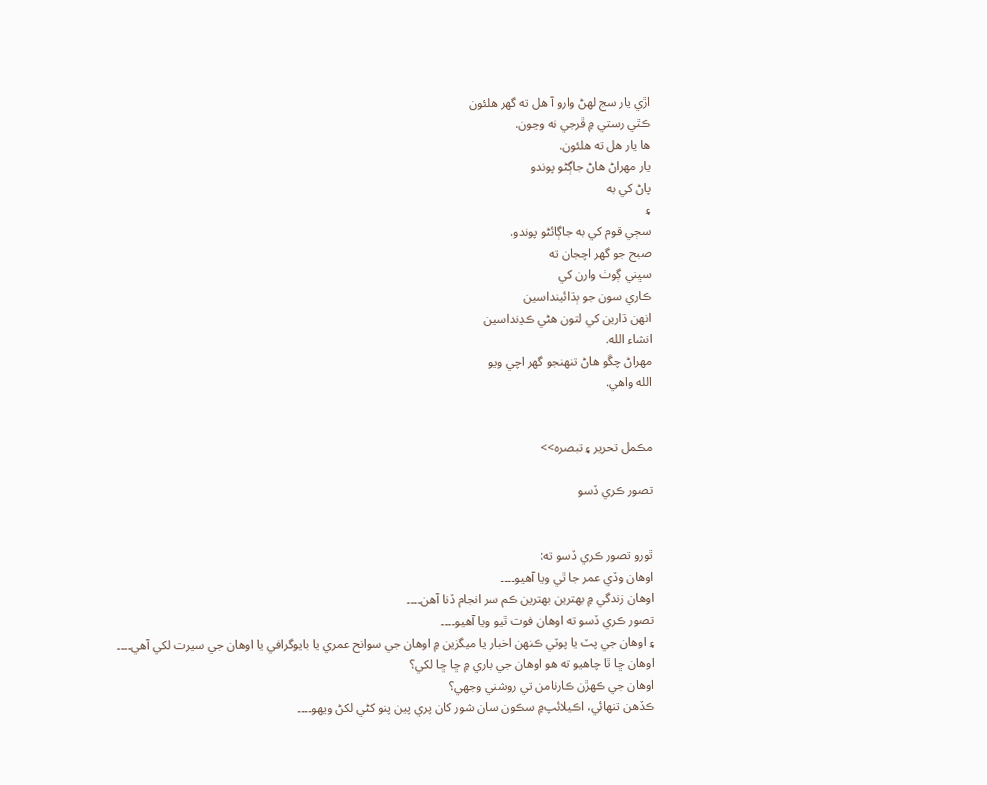اڙي يار سج لهڻ وارو آ هل ته گهر هلئون
ڪٿي رستي ۾ ڦرجي نه وڃون.
ها يار هل ته هلئون.
يار مهراڻ هاڻ جاڳڻو پوندو
پاڻ کي به
۽
سڄي قوم کي به جاڳائڻو پوندو.
صبح جو گهر اچجان ته
سڀني ڳوٺ وارن کي
ڪاري سون جو ٻڌائينداسين
انهن ڌارين کي لتون هڻي ڪڍنداسين
انشاء الله.
مهراڻ چڱو هاڻ تنهنجو گهر اچي ويو
الله واهي.


مڪمل تحرير ۽ تبصره>>

تصور ڪري ڏسو


ٿورو تصور ڪري ڏسو ته:
اوهان وڏي عمر جا ٿي ويا آهيو۔۔۔۔
اوهان زندگي ۾ بهترين بهترين ڪم سر انجام ڏنا آهن۔۔۔۔
تصور ڪري ڏسو ته اوهان فوت ٿيو ويا آهيو۔۔۔۔
۽ اوهان جي پٽ يا پوٽي ڪنهن اخبار يا ميگزين ۾ اوهان جي سوانح عمري يا بايوگرافي يا اوهان جي سيرت لکي آهي۔۔۔۔
اوهان ڇا ٿا چاهيو ته هو اوهان جي باري ۾ ڇا ڇا لکي؟
اوهان جي ڪهڙن ڪارنامن تي روشني وجهي؟
ڪڏهن تنهائي، اڪيلائپ۾ سڪون سان شور کان پري پين پنو کڻي لکڻ ويهو۔۔۔۔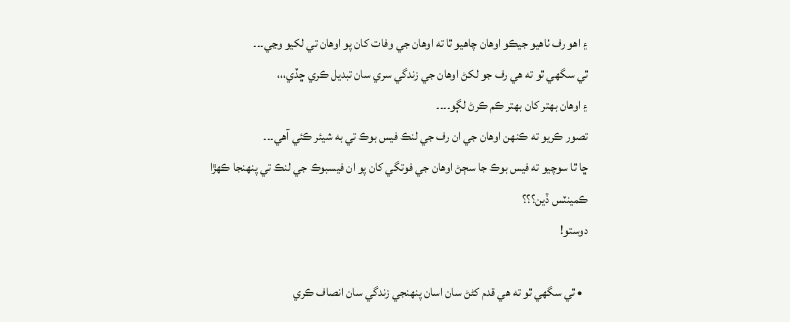۽ اهو رف ٺاهيو جيڪو اوهان چاهيو ٿا ته اوهان جي وفات کان پو اوهان تي لکيو وڃي۔۔۔
ٿي سگهي ٿو ته هي رف جو لکڻ اوهان جي زندگي سري سان تبديل ڪري ڇڏي،،،
۽ اوهان بهتر کان بهتر ڪم ڪرڻ لڳو۔۔۔۔
تصور ڪريو ته ڪنهن اوهان جي ان رف جي لنڪ فيس بوڪ تي به شيئر ڪئي آهي۔۔۔
ڇا ٿا سوچيو ته فيس بوڪ جا سڄڻ اوهان جي فوتگي کان پو ان فيسبوڪ جي لنڪ تي پنهنجا ڪهڙا ڪمينٽس ڏين؟؟؟
دوستو!

  • ٿي سگهي ٿو ته هي قدم کڻڻ سان اسان پنهنجي زندگي سان انصاف ڪري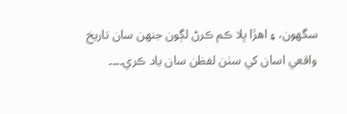سگهون، ۽ اهڙا ڀلا ڪم ڪرڻ لڳون جنهن سان تاريخ واقعي اسان کي سٺن لفظن سان ياد ڪري۔۔۔۔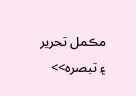مڪمل تحرير ۽ تبصره>>